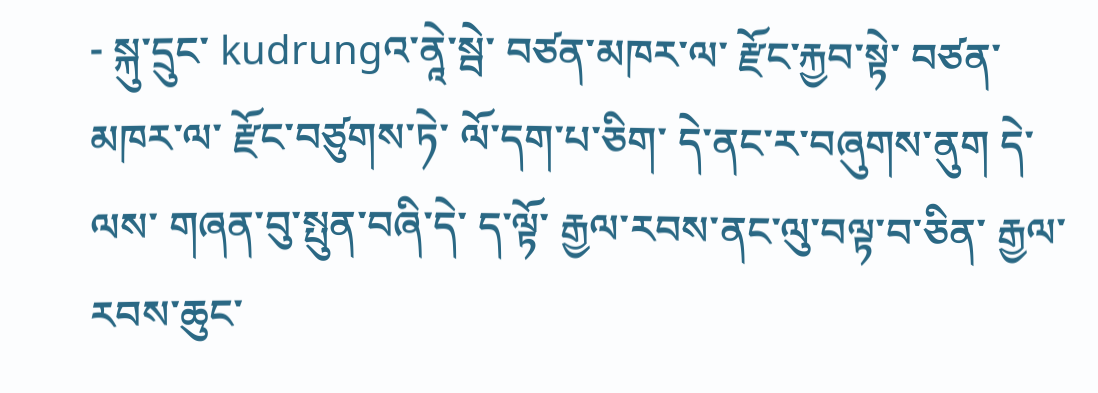- སྐུ་དྲུང་ kudrungའ་ནཱེ་སྦེ་ བཙན་མཁར་ལ་ རྫོང་རྐྱབ་སྟེ་ བཙན་མཁར་ལ་ རྫོང་བཙུགས་ཏེ་ ལོ་དག་པ་ཅིག་ དེ་ནང་ར་བཞུགས་ནུག དེ་ལས་ གཞན་བུ་སྤུན་བཞི་དེ་ ད་ལྟོ་ རྒྱལ་རབས་ནང་ལུ་བལྟ་བ་ཅིན་ རྒྱལ་རབས་ཆུང་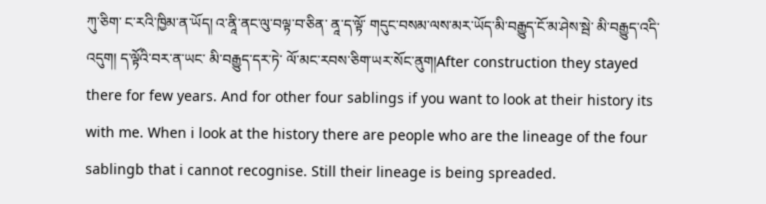ཀུ་ཅིག་ ང་རའི་ཁྱིམ་ན་ཡོད། འ་ནཱི་ནང་ལུ་བལྟ་བ་ཅིན་ ནཱ་ད་ལྟོ་ གདུང་བསམ་ལས་མར་ཡོད་མི་བརྒྱུད་ངོ་མ་ཤེས་སྦེ་ མི་བརྒྱུད་འདི་འདུག། ད་ལྟོའི་བར་ན་ཡང་ མི་བརྒྱུད་དར་ཏེ་ ལོ་མང་རབས་ཅིག་ཡར་སོང་ནུག།After construction they stayed there for few years. And for other four sablings if you want to look at their history its with me. When i look at the history there are people who are the lineage of the four sablingb that i cannot recognise. Still their lineage is being spreaded.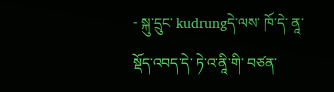- སྐུ་དྲུང་ kudrungདེ་ལས་ ཁོ་དེ་ ནཱ་སྡོད་འབད་དེ་ ཏེ་འ་ནཱི་གི་ བཙན་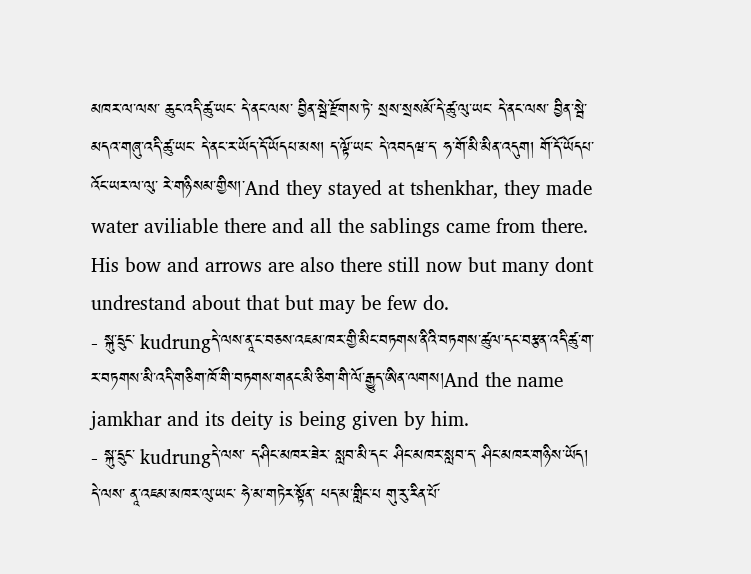མཁར་ལ་ལས་ ཆུང་འདི་ཚུ་ཡང་ དེ་ནང་ལས་ བྱིན་སྦེ་རྫོགས་ཏེ་ སྲས་སྲསམོ་དེ་ཚུ་ལུ་ཡང་ དེ་ནང་ལས་ བྱིན་སྦེ་ མདའ་གཞུ་འདི་ཚུ་ཡང་ དེ་ནང་ར་ཡོད་དོ་ཡོདཔ་མས། ད་ལྟོ་ཡང་ དེ་འབདཝ་ད་ ཧ་གོ་མི་མིན་འདུག། གོ་དོ་ཡོདཔ་འོང་ཡར་ལ་ལུ་ རེ་གཉིསམ་གྱིས།་And they stayed at tshenkhar, they made water aviliable there and all the sablings came from there. His bow and arrows are also there still now but many dont undrestand about that but may be few do.
- སྐུ་དྲུང་ kudrungདེ་ལས་ནཱ་ང་བཅས་འཇམ་ཁར་གྱི་མིང་བཏགས་ནིའི་བཏགས་ཚུལ་དང་བརྩན་འདི་ཚུ་ག་ར་བཏགས་མི་འདི་གཅིག་ཁོ་གི་བཏགས་གནང་མི་ཅིག་གི་ལོ་རྒྱུད་ཨིན་ལགས།And the name jamkhar and its deity is being given by him.
- སྐུ་དྲུང་ kudrungདེ་ལས་ ད་ཤིང་མཁར་ཟེར་ སླབ་མི་དང་ ཤིང་མཁར་སླབ་ད་ ཤིང་མཁར་གཉིས་ཡོད། དེ་ལས་ ནཱ་འཇམ་མཁར་ལུ་ཡང་ ཧེ་མ་གཏེར་སྟོན་ པད་མ་གླིང་པ གུ་རུ་རིན་པོ་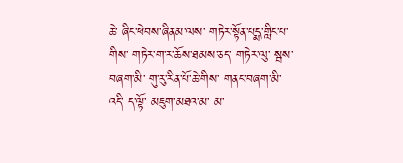ཆེ་ ཞིང་ཕེབས་ཞིནམ་ལས་ གཏེར་སྟོན་པདྨ་གླིང་པ་གིས་ གཏེར་ག་ར་ཆོས་ཐམས་ཅད་ གཏེར་ལུ་ སྦས་བཞག་མི་ གུ་རུ་རིན་པོ་ཆེ་གིས་ གནང་བཞག་མི་འདི་ ད་ལྟོ་ མཇུག་མཐའ་མ་ མ་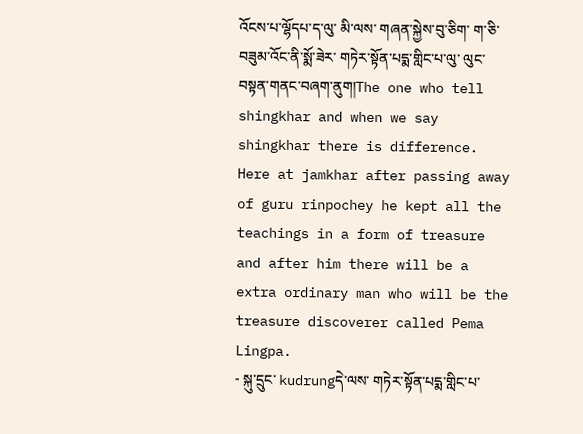འོངས་པ་ལྷོདཔ་ད་ལུ་ མི་ལས་ གཞན་སྐྱེས་བུ་ཅིག་ ག་ཅི་བཟུམ་འོང་ནི་སྨོ་ཟེར་ གཏེར་སྟོན་པདྨ་གླིང་པ་ལུ་ ལུང་བསྟན་གནང་བཞག་ནུག།The one who tell shingkhar and when we say shingkhar there is difference. Here at jamkhar after passing away of guru rinpochey he kept all the teachings in a form of treasure and after him there will be a extra ordinary man who will be the treasure discoverer called Pema Lingpa.
- སྐུ་དྲུང་ kudrungདེ་ལས་ གཏེར་སྟོན་པདྨ་གླིང་པ་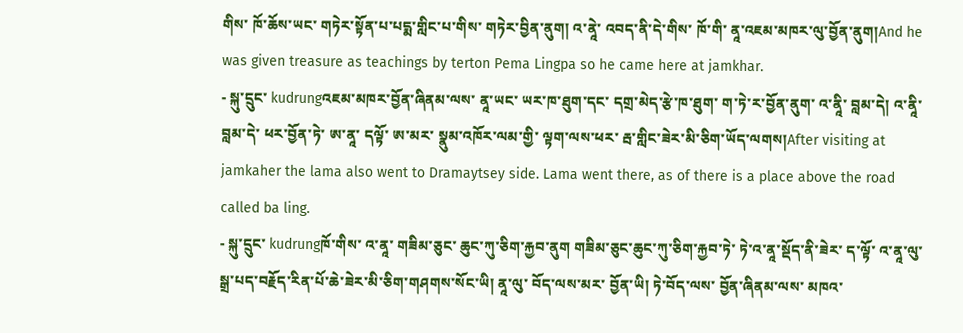གིས་ ཁོ་ཆོས་ཡང་ གཏེར་སྟོན་པ་པདྨ་གླིང་པ་གིས་ གཏེར་བྱིན་ནུག། འ་ནཱེ་ འབད་ནི་དེ་གིས་ ཁོ་གི་ ནཱ་འཇམ་མཁར་ལུ་བྱོན་ནུག།And he was given treasure as teachings by terton Pema Lingpa so he came here at jamkhar.
- སྐུ་དྲུང་ kudrungའཇམ་མཁར་བྱོན་ཞིནམ་ལས་ ནཱ་ཡང་ ཡར་ཁ་ཐུག་དང་ དགྲ་མེད་རྩེ་ཁ་ཐུག་ ག་ཏེ་ར་བྱོན་ནུག་ འ་ནཱི་ བླམ་དེ། འ་ནཱི་ བླམ་དེ་ ཕར་བྱོན་ཏེ་ ཨ་ནཱ་ དལྟོ་ ཨ་མར་ སྣུམ་འཁོར་ལམ་གྱི་ ལྟག་ལས་ཕར་ རྦ་གླིང་ཟེར་མི་ཅིག་ཡོད་ལགས།After visiting at jamkaher the lama also went to Dramaytsey side. Lama went there, as of there is a place above the road called ba ling.
- སྐུ་དྲུང་ kudrungཁོ་གིས་ འ་ནཱ་ གཟིམ་ཅུང་ ཆུང་ཀུ་ཅིག་རྐྱབ་ནུག གཟིམ་ཅུང་ཆུང་ཀུ་ཅིག་རྐྱབ་ཏེ་ ཏེ་འ་ནཱ་སྡོད་ནི་ཟེར་ ད་ལྟོ་ འ་ནཱ་ལུ་ སྒྲ་པད་བརྗོད་རིན་པོ་ཆེ་ཟེར་མི་ཅིག་གཤགས་སོང་ཡི། ནཱ་ལུ་ བོད་ལས་མར་ བྱོན་ཡི། ཏེ་བོད་ལས་ བྱོན་ཞིནམ་ལས་ མཁའ་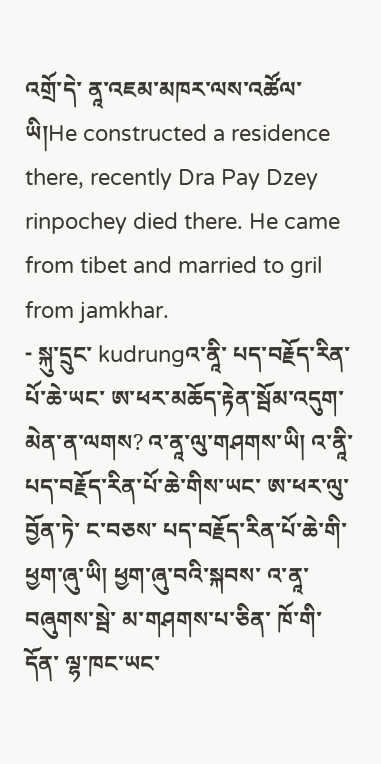འགྲོ་དེ་ ནཱ་འཇམ་མཁར་ལས་འཚོལ་ཡི།He constructed a residence there, recently Dra Pay Dzey rinpochey died there. He came from tibet and married to gril from jamkhar.
- སྐུ་དྲུང་ kudrungའ་ནཱི་ པད་བརྗོད་རིན་པོ་ཆེ་ཡང་ ཨ་ཕར་མཆོད་རྟེན་སྦོམ་འདུག་མེན་ན་ལགས? འ་ནཱ་ལུ་གཤགས་ཡི། འ་ནཱི་པད་བརྗོད་རིན་པོ་ཆེ་གིས་ཡང་ ཨ་ཕར་ལུ་བྱོན་ཏེ་ ང་བཅས་ པད་བརྗོད་རིན་པོ་ཆེ་གི་ཕྱག་ཞུ་ཡི། ཕྱག་ཞུ་བའི་སྐབས་ འ་ནཱ་བཞུགས་སྦེ་ མ་གཤགས་པ་ཅིན་ ཁོ་གི་དོན་ ལྷ་ཁང་ཡང་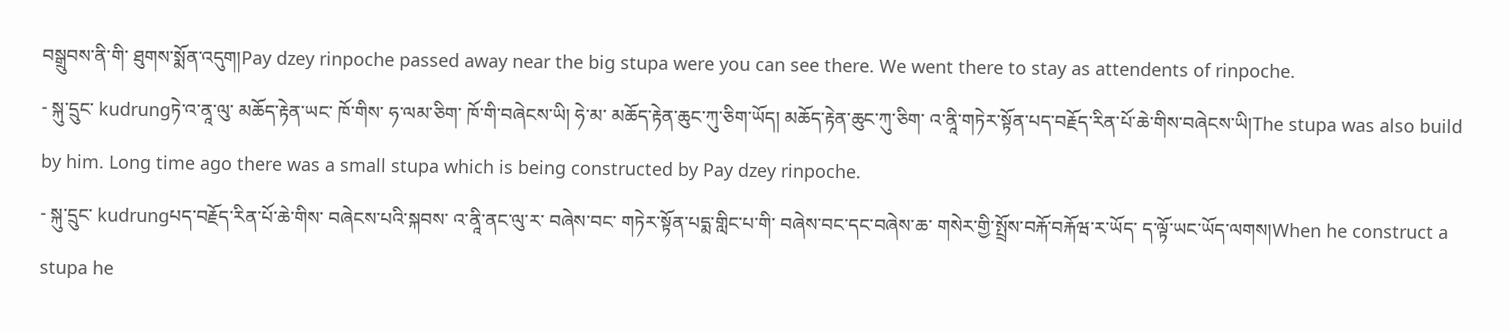བསྒྲུབས་ནི་གི་ ཐུགས་སྨོན་འདུག།Pay dzey rinpoche passed away near the big stupa were you can see there. We went there to stay as attendents of rinpoche.
- སྐུ་དྲུང་ kudrungཏེ་འ་ནཱ་ལུ་ མཆོད་རྟེན་ཡང་ ཁོ་གིས་ ཧ་ལམ་ཅིག་ ཁོ་གི་བཞེངས་ཡི། ཧེ་མ་ མཆོད་རྟེན་ཆུང་ཀུ་ཅིག་ཡོད། མཆོད་རྟེན་ཆུང་ཀུ་ཅིག་ འ་ནཱི་གཏེར་སྟོན་པད་བརྗོད་རིན་པོ་ཆེ་གིས་བཞེངས་ཡི།The stupa was also build by him. Long time ago there was a small stupa which is being constructed by Pay dzey rinpoche.
- སྐུ་དྲུང་ kudrungཔད་བརྗོད་རིན་པོ་ཆེ་གིས་ བཞེངས་པའི་སྐབས་ འ་ནཱི་ནང་ལུ་ར་ བཞེས་བང་ གཏེར་སྟོན་པདྨ་གླིང་པ་གི་ བཞེས་བང་དང་བཞེས་ཆ་ གསེར་གྱི་སྤྲོས་བརྐོ་བརྐོཝ་ར་ཡོད་ ད་ལྟོ་ཡང་ཡོད་ལགས།When he construct a stupa he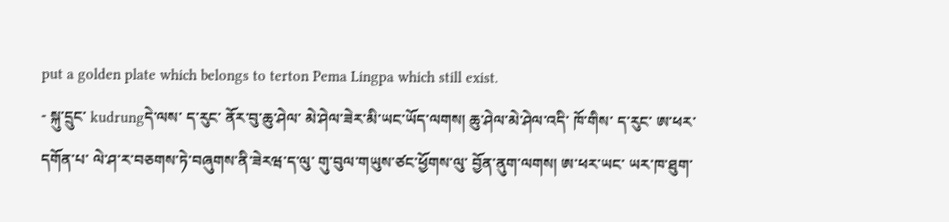put a golden plate which belongs to terton Pema Lingpa which still exist.
- སྐུ་དྲུང་ kudrungདེ་ལས་ ད་རུང་ ནོར་བུ་ཆུ་ཤེལ་ མེ་ཤེལ་ཟེར་མི་ཡང་ཡོད་ལགས། ཆུ་ཤེལ་མེ་ཤེལ་འདི་ ཁོ་གིས་ ད་རུང་ ཨ་ཕར་དགོན་པ་ ལེ་ཤ་ར་བཅགས་ཏེ་བཞུགས་ནི་ཟེརཝ་ད་ལུ་ གུ་བུལ་གཡུས་ཙང་ཕྱོགས་ལུ་ བྱོན་ནུག་ལགས། ཨ་ཕར་ཡང་ ཡར་ཁ་ཐུག་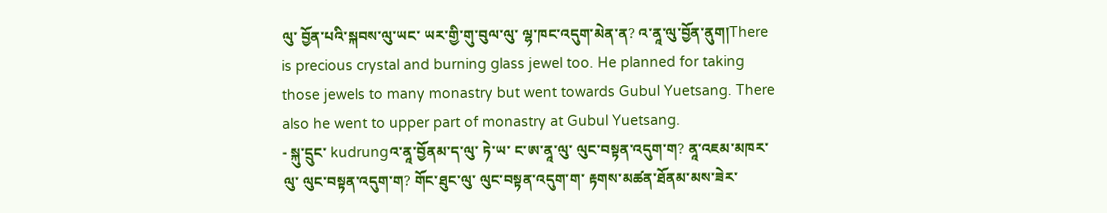ལུ་ བྱོན་པའི་སྐབས་ལུ་ཡང་ ཡར་གྱི་གུ་བུལ་ལུ་ ལྷ་ཁང་འདུག་མེན་ན? འ་ནཱ་ལུ་བྱོན་ནུག།There is precious crystal and burning glass jewel too. He planned for taking those jewels to many monastry but went towards Gubul Yuetsang. There also he went to upper part of monastry at Gubul Yuetsang.
- སྐུ་དྲུང་ kudrungའ་ནཱ་བྱོནམ་ད་ལུ་ ཏེ་ཡ་ ང་ཨ་ནཱ་ལུ་ ལུང་བསྟན་འདུག་ག? ནཱ་འཇམ་མཁར་ལུ་ ལུང་བསྟན་འདུག་ག? གོང་ཐུང་ལུ་ ལུང་བསྟན་འདུག་ག་ རྟགས་མཚན་ཐོནམ་མས་ཟེར་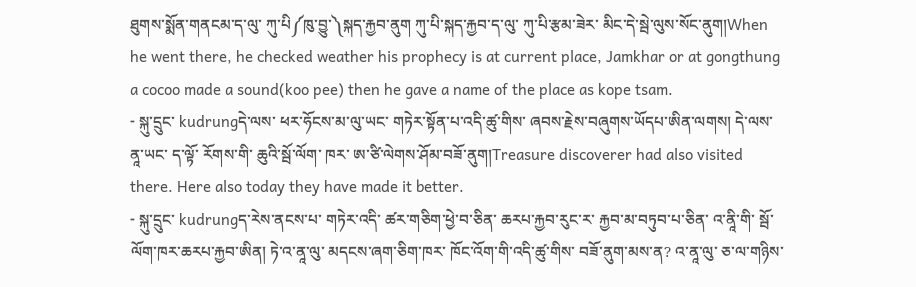ཐུགས་སྨོན་གནངམ་ད་ལུ་ ཀུ་པི༼ཁུ་བྱུ་༽སྐད་རྐྱབ་ནུག ཀུ་པི་སྐད་རྐྱབ་ད་ལུ་ ཀུ་པི་རྩམ་ཟེར་ མིང་དེ་སྦེ་ལུས་སོང་ནུག།When he went there, he checked weather his prophecy is at current place, Jamkhar or at gongthung a cocoo made a sound(koo pee) then he gave a name of the place as kope tsam.
- སྐུ་དྲུང་ kudrungདེ་ལས་ ཕར་ཧོངས་མ་ལུ་ཡང་ གཏེར་སྟོན་པ་འདི་ཚུ་གིས་ ཞབས་རྗེས་བཞུགས་ཡོདཔ་ཨིན་ལགས། དེ་ལས་ ནཱ་ཡང་ ད་ལྟོ་ རོགས་གི་ ཆུའི་སྦོ་ལོག་ ཁར་ ཨ་ཙི་ལེགས་ཤོམ་བཟོ་ནུག།Treasure discoverer had also visited there. Here also today they have made it better.
- སྐུ་དྲུང་ kudrungད་རེས་ནངས་པ་ གཏེར་འདི་ ཚར་གཅིག་ཕྱེ་བ་ཅིན་ ཆརཔ་རྐྱབ་རུང་ར་ རྐྱབ་མ་བཏུབ་པ་ཅིན་ འ་ནཱི་གི་ སྦོ་ལོག་ཁར་ཆརཔ་རྐྱབ་ཨིན། ཏེ་འ་ནཱ་ལུ་ མདངས་ཞག་ཅིག་ཁར་ ཁོང་འོག་གི་འདི་ཚུ་གིས་ བཟོ་ནུག་མས་ན? འ་ནཱ་ལུ་ ཅ་ལ་གཉིས་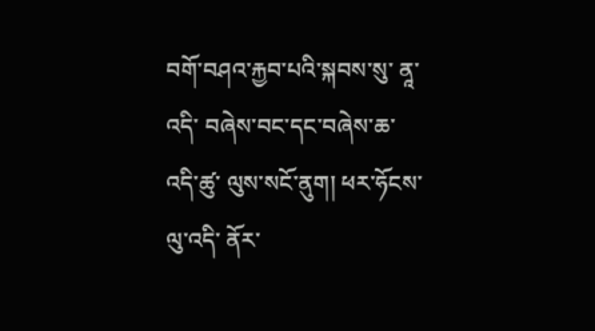བགོ་བཤའ་རྐྱབ་པའི་སྐབས་སུ་ ནཱ་འདི་ བཞེས་བང་དང་བཞེས་ཆ་འདི་ཚུ་ ལུས་སངོ་ནུག། ཕར་ཧོངས་ལུ་འདི་ ནོར་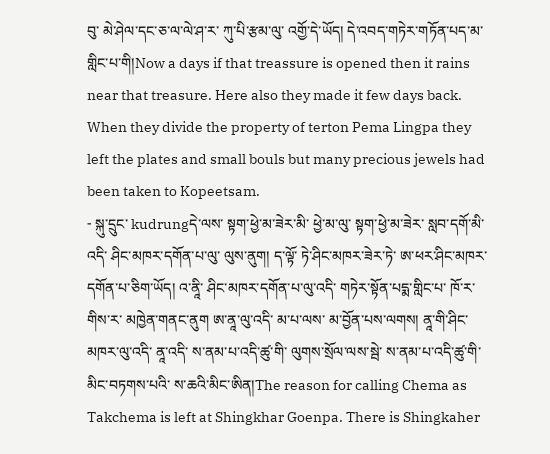བུ་ མེ་ཤེལ་དང་ཅ་ལ་ལེ་ཤ་ར་ ཀུ་པི་རྩམ་ལུ་ འགྱོ་དེ་ཡོད། དེ་འབད་གཏེར་གཏོན་པད་མ་གླིང་པ་གི།Now a days if that treassure is opened then it rains near that treasure. Here also they made it few days back. When they divide the property of terton Pema Lingpa they left the plates and small bouls but many precious jewels had been taken to Kopeetsam.
- སྐུ་དྲུང་ kudrungདེ་ལས་ སྟག་ཕྱེ་མ་ཟེར་མི་ ཕྱེ་མ་ལུ་ སྟག་ཕྱེ་མ་ཟེར་ སླབ་དགོ་མི་འདི་ ཤིང་མཁར་དགོན་པ་ལུ་ ལུས་ནུག། ད་ལྟོ་ ཏེ་ཤིང་མཁར་ཟེར་ཏེ་ ཨ་ཕར་ཤིང་མཁར་དགོན་པ་ཅིག་ཡོད། འ་ནཱི་ ཤིང་མཁར་དགོན་པ་ལུ་འདི་ གཏེར་སྟོན་པདྨ་གླིང་པ་ ཁོ་ར་གིས་ར་ མཁྱེན་གནང་ནུག ཨ་ནཱ་ལུ་འདི་ མ་པ་ལས་ མ་བྱོན་པས་ལགས། ནཱ་གི་ཤིང་མཁར་ལུ་འདི་ ནཱ་འདི་ ས་ནམ་པ་འདི་ཚུ་གི་ ལུགས་སྲོལ་ལས་སྦེ་ ས་ནམ་པ་འདི་ཚུ་གི་མིང་བཏགས་པའི་ ས་ཆའི་མིང་ཨིན།The reason for calling Chema as Takchema is left at Shingkhar Goenpa. There is Shingkaher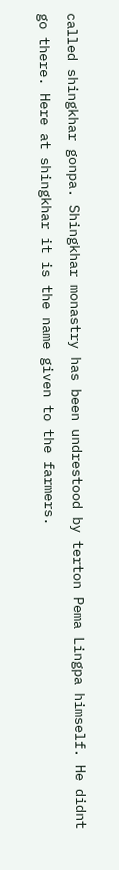called shingkhar gonpa. Shingkhar monastry has been undrestood by terton Pema Lingpa himself. He didnt go there. Here at shingkhar it is the name given to the farmers.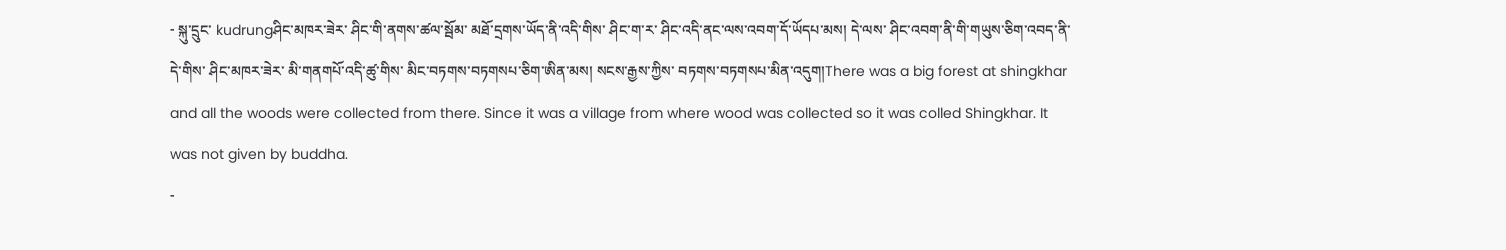- སྐུ་དྲུང་ kudrungཤིང་མཁར་ཟེར་ ཤིང་གི་ནགས་ཚལ་སྦོམ་ མཐོ་དྲགས་ཡོད་ནི་འདི་གིས་ ཤིང་ག་ར་ ཤིང་འདི་ནང་ལས་འབག་དོ་ཡོདཔ་མས། དེ་ལས་ ཤིང་འབག་ནི་གི་གཡུས་ཅིག་འབད་ནི་དེ་གིས་ ཤིང་མཁར་ཟེར་ མི་གནགཔོ་འདི་ཚུ་གིས་ མིང་བཏགས་བཏགསཔ་ཅིག་ཨིན་མས། སངས་རྒྱས་ཀྱིས་ བཏགས་བཏགསཔ་མིན་འདུག།There was a big forest at shingkhar and all the woods were collected from there. Since it was a village from where wood was collected so it was colled Shingkhar. It was not given by buddha.
-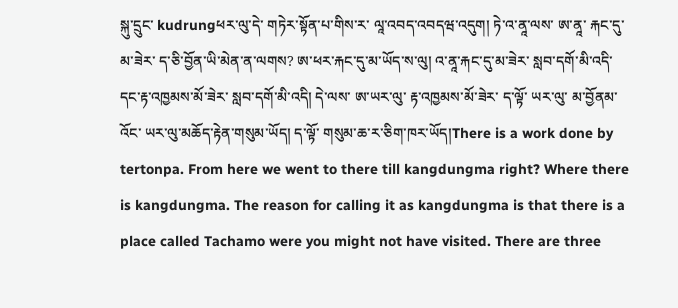སྐུ་དྲུང་ kudrungཕར་ལུ་དེ་ གཏེར་སྟོན་པ་གིས་ར་ ལཱ་འབད་འབདཝ་འདུག། ཏེ་འ་ནཱ་ལས་ ཨ་ནཱ་ རྐང་དུ་མ་ཟེར་ ད་ཅི་བྱོན་ཡི་མེན་ན་ལགས? ཨ་ཕར་རྐང་དུ་མ་ཡོད་ས་ལུ། འ་ནཱ་རྐང་དུ་མ་ཟེར་ སླབ་དགོ་མི་འདི་ དང་རྟ་འཁྱམས་མོ་ཟེར་ སླབ་དགོ་མི་འདི། དེ་ལས་ ཨ་ཡར་ལུ་ རྟ་འཁྱམས་མོ་ཟེར་ ད་ལྟོ་ ཡར་ལུ་ མ་བྱོནམ་འོང་ ཡར་ལུ་མཆོད་རྟེན་གསུམ་ཡོད། ད་ལྟོ་ གསུམ་ཆ་ར་ཅིག་ཁར་ཡོད།There is a work done by tertonpa. From here we went to there till kangdungma right? Where there is kangdungma. The reason for calling it as kangdungma is that there is a place called Tachamo were you might not have visited. There are three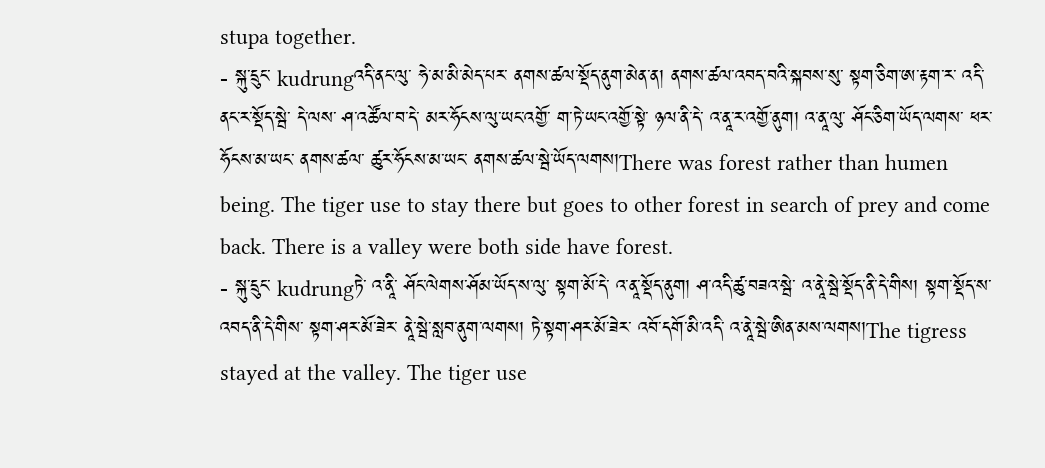stupa together.
- སྐུ་དྲུང་ kudrungའདི་ནང་ལུ་ ཧེ་མ་མི་མེད་པར་ ནགས་ཚལ་སྡོད་ནུག་མེན་ན། ནགས་ཚལ་འབད་བའི་སྐབས་སུ་ སྟག་ཅིག་ཨ་རྟག་ར་ འདི་ནང་ར་སྡོད་སྦེ་ དེ་ལས་ ཤ་འཚོལ་བ་དེ་ མར་ཧོངས་ལུ་ཡང་འགྱོ་ ག་ཏེ་ཡང་འགྱོ་སྟེ་ ཉལ་ནི་དེ་ འ་ནཱ་ར་འགྱོ་ནུག། འ་ནཱ་ལུ་ ཤོང་ཅིག་ཡོད་ལགས་ ཕར་ཧོངས་མ་ཡང་ ནགས་ཚལ་ ཚུར་ཧོངས་མ་ཡང་ ནགས་ཚལ་སྦེ་ཡོད་ལགས།There was forest rather than humen being. The tiger use to stay there but goes to other forest in search of prey and come back. There is a valley were both side have forest.
- སྐུ་དྲུང་ kudrungཏེ་ འ་ནཱི་ ཤོང་ལེགས་ཤོམ་ཡོད་ས་ལུ་ སྟག་མོ་དེ་ འ་ནཱ་སྡོད་ནུག། ཤ་འདི་ཚུ་བཟའ་སྦེ་ འ་ནཱེ་སྦེ་སྡོད་ནི་དེ་གིས། སྟག་སྡོད་ས་འབད་ནི་དེ་གིས་ སྟག་ཤར་མོ་ཟེར་ ནཱེ་སྦེ་སླབ་ནུག་ལགས། ཏེ་སྟག་ཤར་མོ་ཟེར་ འབོ་དགོ་མི་འདི་ འ་ནཱེ་སྦེ་ཨིན་མས་ལགས།The tigress stayed at the valley. The tiger use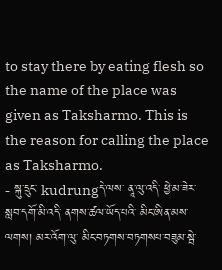to stay there by eating flesh so the name of the place was given as Taksharmo. This is the reason for calling the place as Taksharmo.
- སྐུ་དྲུང་ kudrungདེ་ལས་ ནཱ་ལུ་འདི་ ཕྱེ་མ་ཟེར་ སླབ་དགོ་མི་འདི་ ནགས་ཚལ་ཡོད་པའི་ མིང་ཨིན་མས་ལགས། མར་འོག་ལུ་ མིང་བཏགས་བཏགསཔ་བཟུམ་སྦེ་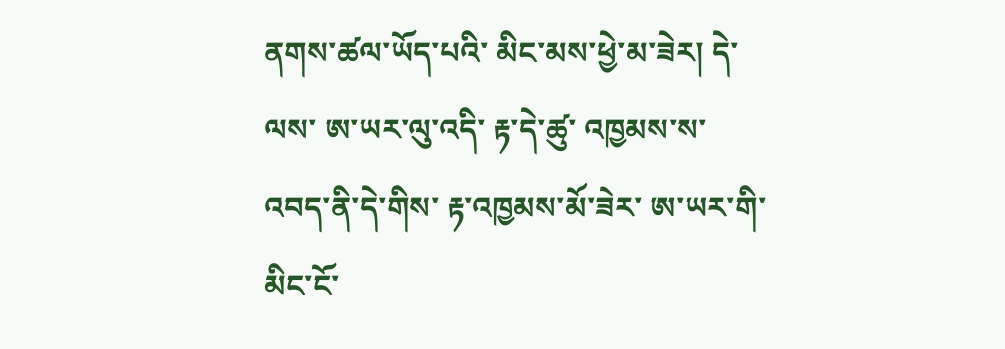ནགས་ཚལ་ཡོད་པའི་ མིང་མས་ཕྱེ་མ་ཟེར། དེ་ལས་ ཨ་ཡར་ལུ་འདི་ རྟ་དེ་ཚུ་ འཁྱམས་ས་འབད་ནི་དེ་གིས་ རྟ་འཁྱམས་མོ་ཟེར་ ཨ་ཡར་གི་ མིང་ངོ་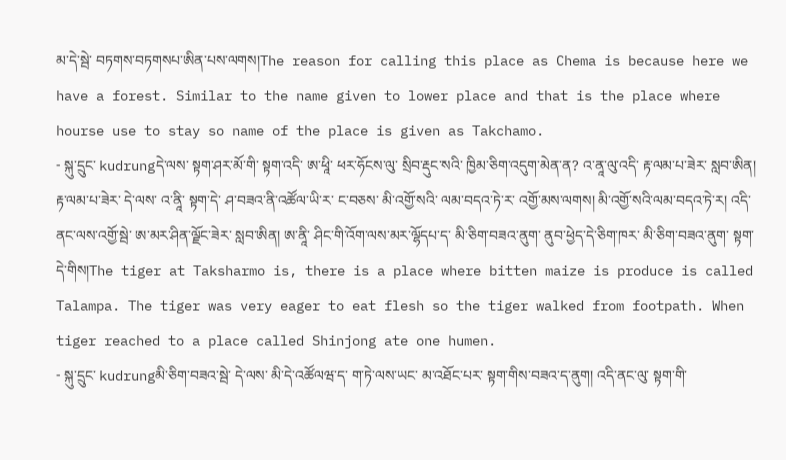མ་དེ་སྦེ་ བཏགས་བཏགསཔ་ཨིན་པས་ལགས།The reason for calling this place as Chema is because here we have a forest. Similar to the name given to lower place and that is the place where hourse use to stay so name of the place is given as Takchamo.
- སྐུ་དྲུང་ kudrungདེ་ལས་ སྟག་ཤར་མོ་གི་ སྟག་འདི་ ཨ་ཕཱི་ ཕར་ཧོངས་ལུ་ སྲིབ་རྡུང་སའི་ ཁྱིམ་ཅིག་འདུག་མེན་ན? འ་ནཱ་ལུ་འདི་ རྟ་ལམ་པ་ཟེར་ སླབ་ཨིན། རྟ་ལམ་པ་ཟེར་ དེ་ལས་ འ་ནཱི་ སྟག་དེ་ ཤ་བཟའ་ནི་འཚོལ་ཡི་ར་ ང་བཅས་ མི་འགྱོ་སའི་ ལམ་བདའ་ཏེ་ར་ འགྱོ་མས་ལགས། མི་འགྱོ་སའི་ལམ་བདའ་ཏེ་ར། འདི་ནང་ལས་འགྱོ་སྦེ་ ཨ་མར་ཤིན་ལྗོང་ཟེར་ སླབ་ཨིན། ཨ་ནཱི་ ཤིང་གི་འོག་ལས་མར་ལྷོདཔ་ད་ མི་ཅིག་བཟའ་ནུག་ ནུབ་ཕྱེད་དེ་ཅིག་ཁར་ མི་ཅིག་བཟའ་ནུག་ སྟག་དེ་གིས།The tiger at Taksharmo is, there is a place where bitten maize is produce is called Talampa. The tiger was very eager to eat flesh so the tiger walked from footpath. When tiger reached to a place called Shinjong ate one humen.
- སྐུ་དྲུང་ kudrungམི་ཅིག་བཟའ་སྦེ་ དེ་ལས་ མི་དེ་འཚོལཝ་ད་ ག་ཏེ་ལས་ཡང་ མ་འཐོང་པར་ སྟག་གིས་བཟའ་ད་ནུག། འདི་ནང་ལུ་ སྟག་གི་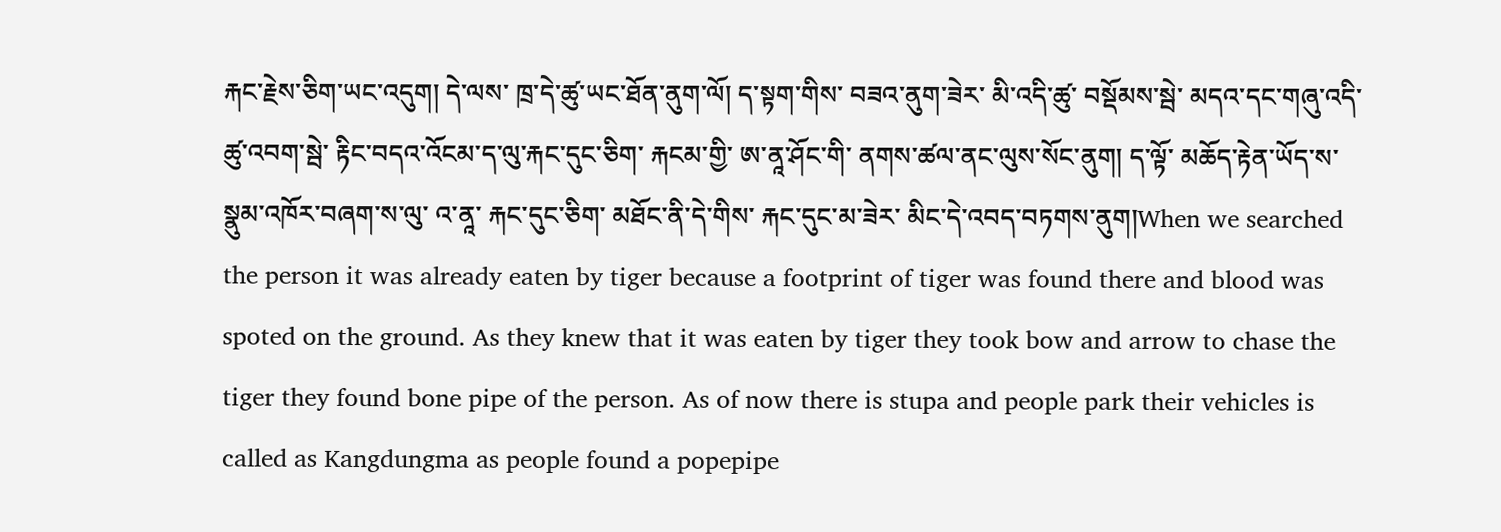རྐང་རྗེས་ཅིག་ཡང་འདུག། དེ་ལས་ ཁྲ་དེ་ཚུ་ཡང་ཐོན་ནུག་ལོ། ད་སྟག་གིས་ བཟའ་ནུག་ཟེར་ མི་འདི་ཚུ་ བསྡོམས་སྦེ་ མདའ་དང་གཞུ་འདི་ཚུ་འབག་སྦེ་ རྟིང་བདའ་འོངམ་ད་ལུ་རྐང་དུང་ཅིག་ རྐངམ་གྱི་ ཨ་ནཱ་ཤོང་གི་ ནགས་ཚལ་ནང་ལུས་སོང་ནུག། ད་ལྟོ་ མཆོད་རྟེན་ཡོད་ས་ སྣུམ་འཁོར་བཞག་ས་ལུ་ འ་ནཱ་ རྐང་དུང་ཅིག་ མཐོང་ནི་དེ་གིས་ རྐང་དུང་མ་ཟེར་ མིང་དེ་འབད་བཏགས་ནུག།When we searched the person it was already eaten by tiger because a footprint of tiger was found there and blood was spoted on the ground. As they knew that it was eaten by tiger they took bow and arrow to chase the tiger they found bone pipe of the person. As of now there is stupa and people park their vehicles is called as Kangdungma as people found a popepipe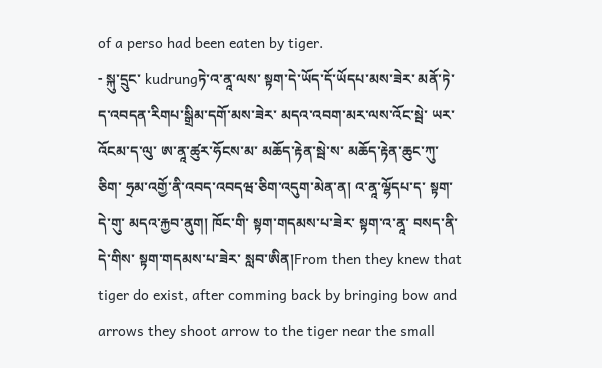of a perso had been eaten by tiger.
- སྐུ་དྲུང་ kudrungཏེ་འ་ནཱ་ལས་ སྟག་དེ་ཡོད་དོ་ཡོདཔ་མས་ཟེར་ མནོ་ཏེ་ ད་འབདན་རིགཔ་སྒྲིམ་དགོ་མས་ཟེར་ མདའ་འབག་མར་ལས་འོང་སྦེ་ ཡར་འོངམ་ད་ལུ་ ཨ་ནཱ་ཚུར་ཧོངས་མ་ མཆོད་རྟེན་སྦེ་ས་ མཆོད་རྟེན་ཆུང་ཀུ་ཅིག་ ཧྲམ་འགྱོ་ནི་འབད་འབདཝ་ཅིག་འདུག་མེན་ན། འ་ནཱ་ལྷོདཔ་ད་ སྟག་དེ་གུ་ མདའ་རྐྱབ་ནུག། ཁོང་གི་ སྟག་གདམས་པ་ཟེར་ སྟག་འ་ནཱ་ བསད་ནི་དེ་གིས་ སྟག་གདམས་པ་ཟེར་ སླབ་ཨིན།From then they knew that tiger do exist, after comming back by bringing bow and arrows they shoot arrow to the tiger near the small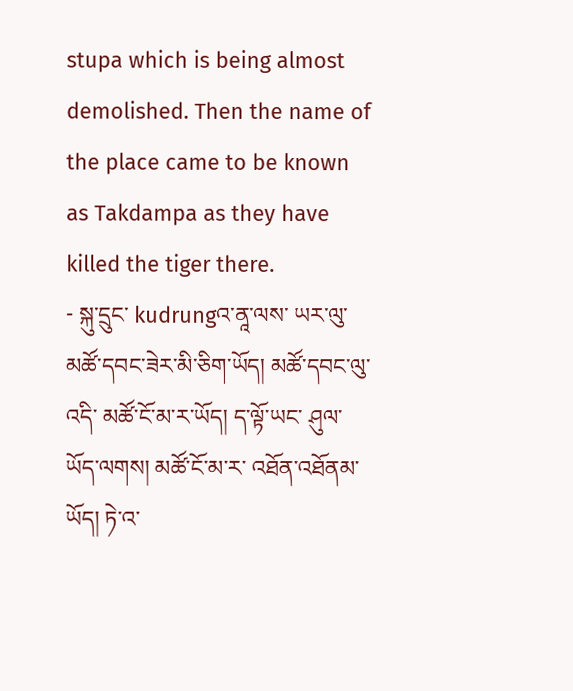stupa which is being almost demolished. Then the name of the place came to be known as Takdampa as they have killed the tiger there.
- སྐུ་དྲུང་ kudrungའ་ནཱ་ལས་ ཡར་ལུ་ མཚོ་དབང་ཟེར་མི་ཅིག་ཡོད། མཚོ་དབང་ལུ་འདི་ མཚོ་ངོ་མ་ར་ཡོད། ད་ལྟོ་ཡང་ ཤུལ་ཡོད་ལགས། མཚོ་ངོ་མ་ར་ འཐོན་འཐོནམ་ཡོད། ཏེ་འ་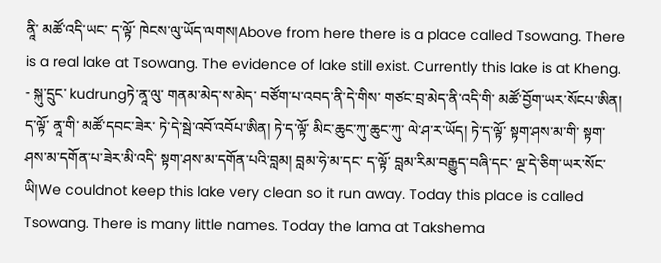ནཱི་ མཚོ་འདི་ཡང་ ད་ལྟོ་ ཁེངས་ལུ་ཡོད་ལགས།Above from here there is a place called Tsowang. There is a real lake at Tsowang. The evidence of lake still exist. Currently this lake is at Kheng.
- སྐུ་དྲུང་ kudrungཏེ་ནཱ་ལུ་ གནམ་མེད་ས་མེད་ བཙོག་པ་འབད་ནི་དེ་གིས་ གཙང་བྲ་མེད་ནི་འདི་གི་ མཚོ་བྱོག་ཡར་སོངཔ་ཨིན། ད་ལྟོ་ ནཱ་གི་ མཚོ་དབང་ཟེར་ ཏེ་དེ་སྦེ་འབོ་འབོཔ་ཨིན། ཏེ་ད་ལྟོ་ མིང་ཆུང་ཀུ་ཆུང་ཀུ་ ལེ་ཤ་ར་ཡོད། ཏེ་ད་ལྟོ་ སྟག་ཤས་མ་གི་ སྟག་ཤས་མ་དགོན་པ་ཟེར་མི་འདི་ སྟག་ཤས་མ་དགོན་པའི་བླམ། བླམ་ཧེ་མ་དང་ ད་ལྟོ་ བླམ་རིམ་བརྒྱུད་བཞི་དང་ ལྔ་དེ་ཅིག་ཡར་སོང་ཡི།We couldnot keep this lake very clean so it run away. Today this place is called Tsowang. There is many little names. Today the lama at Takshema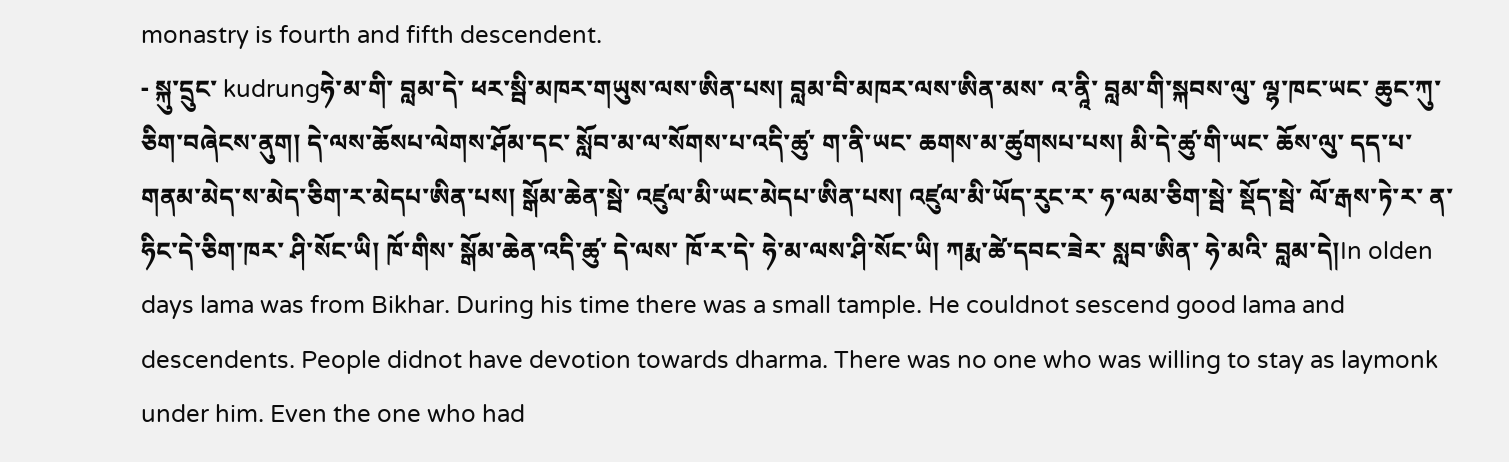monastry is fourth and fifth descendent.
- སྐུ་དྲུང་ kudrungཧེ་མ་གི་ བླམ་དེ་ ཕར་སྦི་མཁར་གཡུས་ལས་ཨིན་པས། བླམ་བི་མཁར་ལས་ཨིན་མས་ འ་ནཱི་ བླམ་གི་སྐབས་ལུ་ ལྷ་ཁང་ཡང་ ཆུང་ཀུ་ཅིག་བཞེངས་ནུག། དེ་ལས་ཆོསཔ་ལེགས་ཤོམ་དང་ སློབ་མ་ལ་སོགས་པ་འདི་ཚུ་ ག་ནི་ཡང་ ཆགས་མ་ཚུགསཔ་པས། མི་དེ་ཚུ་གི་ཡང་ ཆོས་ལུ་ དད་པ་ གནམ་མེད་ས་མེད་ཅིག་ར་མེདཔ་ཨིན་པས། སྒོམ་ཆེན་སྦེ་ འཛུལ་མི་ཡང་མེདཔ་ཨིན་པས། འཛུལ་མི་ཡོད་རུང་ར་ ཧ་ལམ་ཅིག་སྦེ་ སྡོད་སྦེ་ ལོ་རྒས་ཏེ་ར་ ན་ཧིང་དེ་ཅིག་ཁར་ ཤི་སོང་ཡི། ཁོ་གིས་ སྒོམ་ཆེན་འདི་ཚུ་ དེ་ལས་ ཁོ་ར་དེ་ ཧེ་མ་ལས་ཤི་སོང་ཡི། ཀརྨ་ཚེ་དབང་ཟེར་ སླབ་ཨིན་ ཧེ་མའི་ བླམ་དེ།In olden days lama was from Bikhar. During his time there was a small tample. He couldnot sescend good lama and descendents. People didnot have devotion towards dharma. There was no one who was willing to stay as laymonk under him. Even the one who had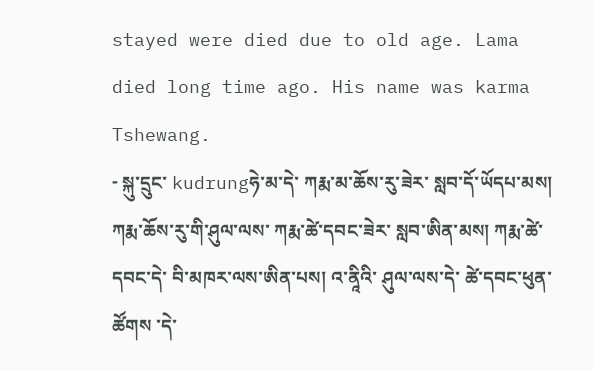stayed were died due to old age. Lama died long time ago. His name was karma Tshewang.
- སྐུ་དྲུང་ kudrungཧེ་མ་དེ་ ཀརྨ་མ་ཆོས་རུ་ཟེར་ སླབ་དོ་ཡོདཔ་མས། ཀརྨ་ཆོས་རུ་གི་ཤུལ་ལས་ ཀརྨ་ཚེ་དབང་ཟེར་ སླབ་ཨིན་མས། ཀརྨ་ཚེ་དབང་དེ་ བི་མཁར་ལས་ཨིན་པས། འ་ནཱིའི་ ཤུལ་ལས་དེ་ ཚེ་དབང་ཕུན་ཚོགས ་དེ་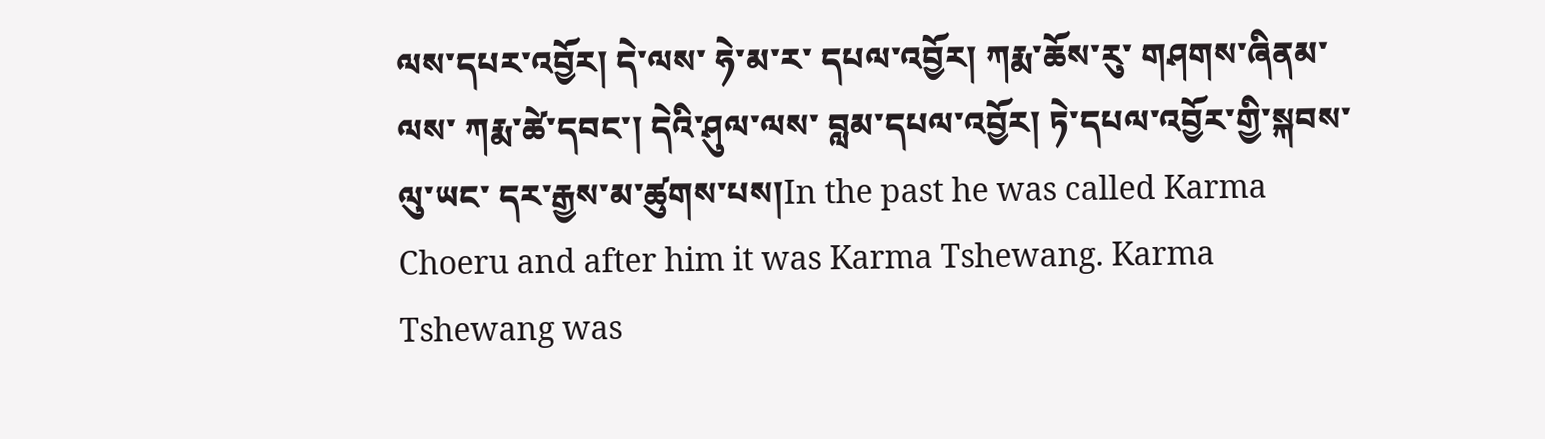ལས་དཔར་འབྱོར། དེ་ལས་ ཧེ་མ་ར་ དཔལ་འབྱོར། ཀརྨ་ཆོས་རུ་ གཤགས་ཞིནམ་ལས་ ཀརྨ་ཚེ་དབང་། དེའི་ཤུལ་ལས་ བླམ་དཔལ་འབྱོར། ཏེ་དཔལ་འབྱོར་གྱི་སྐབས་ལུ་ཡང་ དར་རྒྱས་མ་ཚུགས་པས།In the past he was called Karma Choeru and after him it was Karma Tshewang. Karma Tshewang was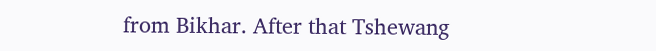from Bikhar. After that Tshewang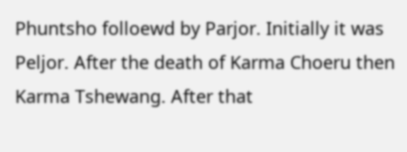Phuntsho folloewd by Parjor. Initially it was Peljor. After the death of Karma Choeru then Karma Tshewang. After that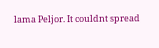lama Peljor. It couldnt spread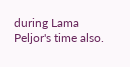during Lama Peljor's time also.